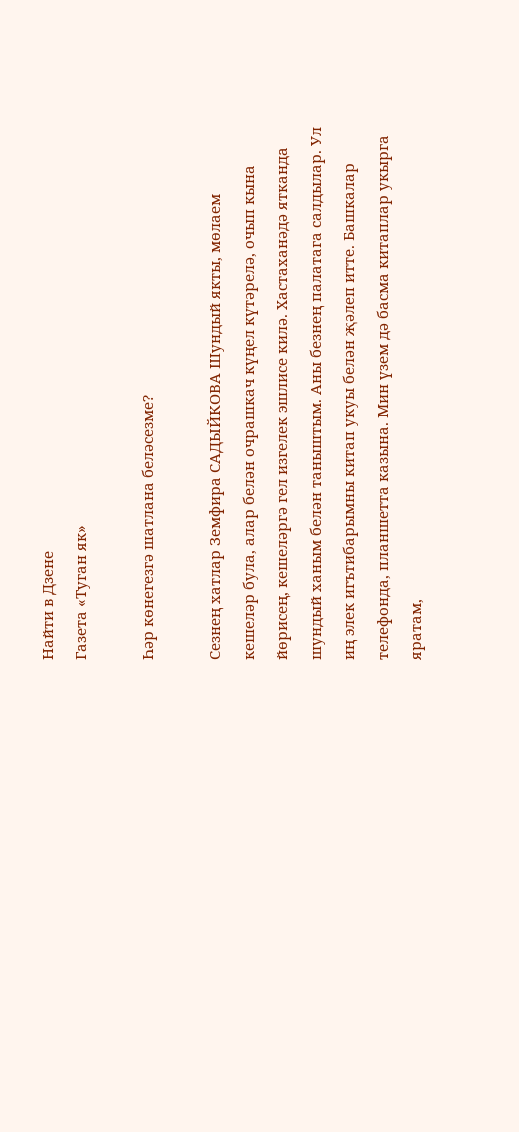Найти в Дзене
Газета «Туган як»

Һәр көнегезгә шатлана беләсезме?

Сезнең хатлар Земфира САДЫЙКОВА Шундый якты, мөлаем кешеләр була, алар белән очрашкач күңел күтәрелә, очып кына йөрисең, кешеләргә гел изгелек эшлисе килә. Хастаханәдә ятканда шундый ханым белән таныштым. Аны безнең палатага салдылар. Ул иң элек игътибарымны китап укуы белән җәлеп итте. Башкалар телефонда, планшетта казына. Мин үзем дә басма китаплар укырга яратам,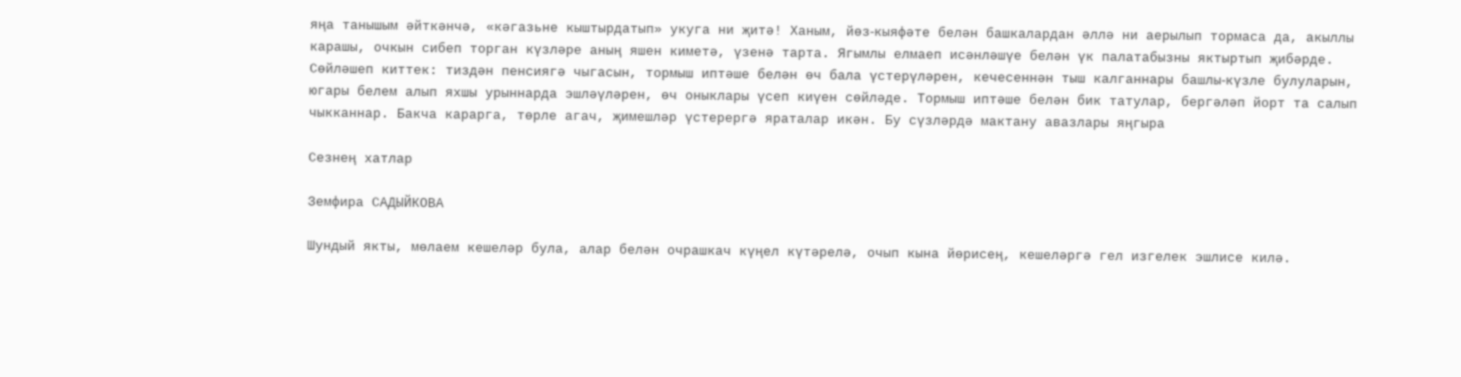яңа танышым әйткәнчә, «кәгазьне кыштырдатып» укуга ни җитә! Ханым, йөз‑кыяфәте белән башкалардан әллә ни аерылып тормаса да, акыллы карашы, очкын сибеп торган күзләре аның яшен киметә, үзенә тарта. Ягымлы елмаеп исәнләшүе белән үк палатабызны яктыртып җибәрде. Сөйләшеп киттек: тиздән пенсиягә чыгасын, тормыш иптәше белән өч бала үстерүләрен, кечесеннән тыш калганнары башлы‑күзле булуларын, югары белем алып яхшы урыннарда эшләүләрен, өч оныклары үсеп киүен сөйләде. Тормыш иптәше белән бик татулар, бергәләп йорт та салып чыкканнар. Бакча карарга, төрле агач, җимешләр үстерергә яраталар икән. Бу сүзләрдә мактану авазлары яңгыра

Сезнең хатлар

Земфира САДЫЙКОВА

Шундый якты, мөлаем кешеләр була, алар белән очрашкач күңел күтәрелә, очып кына йөрисең, кешеләргә гел изгелек эшлисе килә.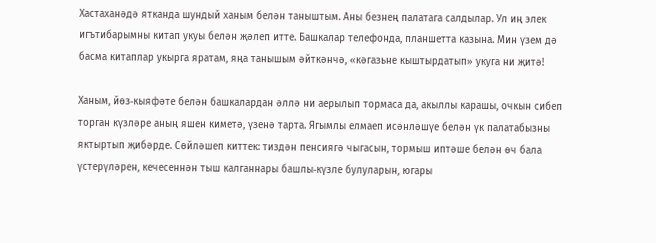Хастаханәдә ятканда шундый ханым белән таныштым. Аны безнең палатага салдылар. Ул иң элек игътибарымны китап укуы белән җәлеп итте. Башкалар телефонда, планшетта казына. Мин үзем дә басма китаплар укырга яратам, яңа танышым әйткәнчә, «кәгазьне кыштырдатып» укуга ни җитә!

Ханым, йөз‑кыяфәте белән башкалардан әллә ни аерылып тормаса да, акыллы карашы, очкын сибеп торган күзләре аның яшен киметә, үзенә тарта. Ягымлы елмаеп исәнләшүе белән үк палатабызны яктыртып җибәрде. Сөйләшеп киттек: тиздән пенсиягә чыгасын, тормыш иптәше белән өч бала үстерүләрен, кечесеннән тыш калганнары башлы‑күзле булуларын, югары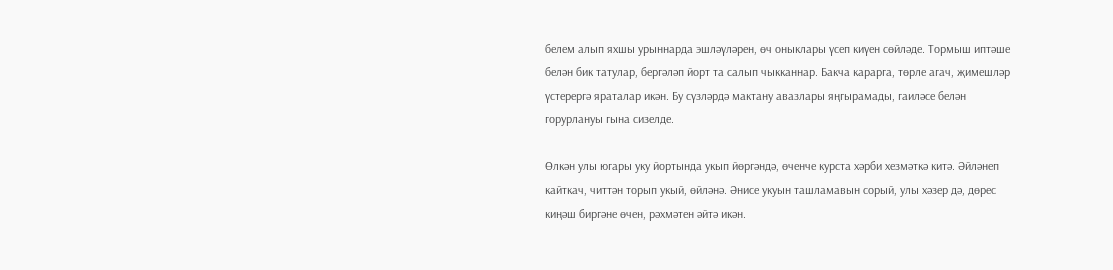белем алып яхшы урыннарда эшләүләрен, өч оныклары үсеп киүен сөйләде. Тормыш иптәше белән бик татулар, бергәләп йорт та салып чыкканнар. Бакча карарга, төрле агач, җимешләр үстерергә яраталар икән. Бу сүзләрдә мактану авазлары яңгырамады, гаиләсе белән горурлануы гына сизелде.

Өлкән улы югары уку йортында укып йөргәндә, өченче курста хәрби хезмәткә китә. Әйләнеп кайткач, читтән торып укый, өйләнә. Әнисе укуын ташламавын сорый, улы хәзер дә, дөрес киңәш биргәне өчен, рәхмәтен әйтә икән.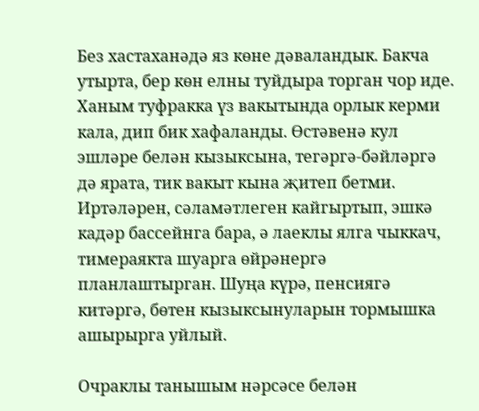Без хастаханәдә яз көне дәваландык. Бакча утырта, бер көн елны туйдыра торган чор иде. Ханым туфракка үз вакытында орлык керми кала, дип бик хафаланды. Өстәвенә кул эшләре белән кызыксына, тегәргә‑бәйләргә дә ярата, тик вакыт кына җитеп бетми. Иртәләрен, сәламәтлеген кайгыртып, эшкә кадәр бассейнга бара, ә лаеклы ялга чыккач, тимераякта шуарга өйрәнергә планлаштырган. Шуңа күрә, пенсиягә китәргә, бөтен кызыксынуларын тормышка ашырырга уйлый.

Очраклы танышым нәрсәсе белән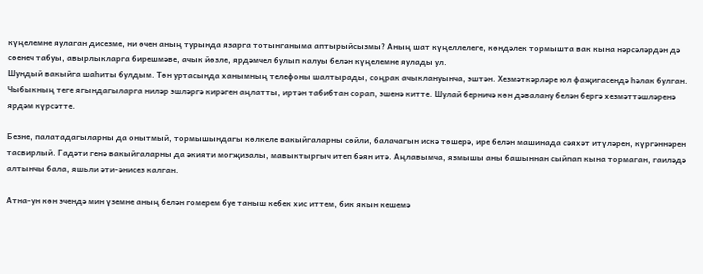күңелемне яулаган дисезме, ни өчен аның турында язарга тотынганыма аптырыйсызмы? Аның шат күңеллелеге, көндәлек тормышта вак кына нәрсәләрдән дә сөенеч табуы, авырлыкларга бирешмәве, ачык йөзле, ярдәмчел булып калуы белән күңелемне яулады ул.
Шундый вакыйга шаһиты булдым. Төн уртасында ханымның телефоны шалтырады, соңрак ачыклануынча, эштән. Хезмәткәрләре юл фаҗигасендә һәлак булган. Чыбыкның теге ягындагыларга ниләр эшләргә кирәген аңлатты, иртән табибтан сорап, эшенә китте. Шулай берничә көн дәвалану белән бергә хезмәттәшләренә ярдәм күрсәтте.

Безне, палатадагыларны да онытмый, тормышындагы көлкеле вакыйгаларны сөйли, балачагын искә төшерә, ире белән машинада сәяхәт итүләрен, күргәннәрен тасвирлый. Гадәти генә вакыйгаларны да әкияти могҗизалы, мавыктыргыч итеп бәян итә. Аңлавымча, язмышы аны башыннан сыйпап кына тормаган, гаиләдә алтынчы бала, яшьли әти‑әнисез калган.

Атна‑ун көн эчендә мин үземне аның белән гомерем буе таныш кебек хис иттем, бик якын кешемә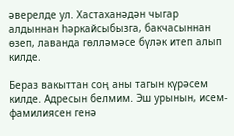әверелде ул. Хастаханәдән чыгар алдыннан һәркайсыбызга, бакчасыннан өзеп, лаванда гөлләмәсе бүләк итеп алып килде.

Бераз вакыттан соң аны тагын күрәсем килде. Адресын белмим. Эш урынын, исем-фамилиясен генә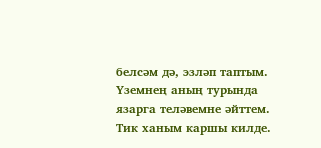белсәм дә, эзләп таптым. Үземнең аның турында язарга теләвемне әйттем. Тик ханым каршы килде.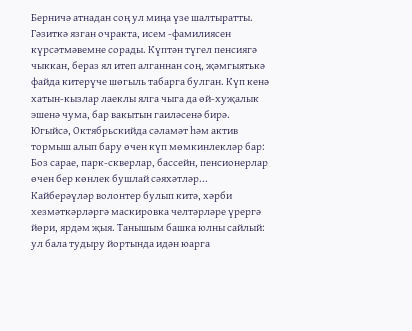Берничә атнадан соң ул миңа үзе шалтыратты. Гәзиткә язган очракта, исем -фамилиясен күрсәтмәвемне сорады. Күптән түгел пенсиягә чыккан, бераз ял итеп алганнан соң, җәмгыятькә файда китерүче шөгыль табарга булган. Күп кенә хатын‑кызлар лаеклы ялга чыга да өй‑хуҗалык эшенә чума, бар вакытын гаиләсенә бирә. Югыйсә, Октябрьскийда сәламәт һәм актив тормыш алып бару өчен күп мөмкинлекләр бар: Боз сарае, парк‑скверлар, бассейн, пенсионерлар өчен бер көнлек бушлай сәяхәтләр... Кайберәүләр волонтер булып китә, хәрби хезмәткәрләргә маскировка челтәрләре үрергә йөри, ярдәм җыя. Танышым башка юлны сайлый: ул бала тудыру йортында идән юарга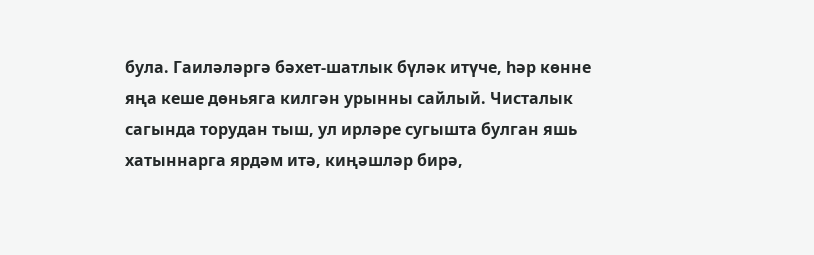була. Гаиләләргә бәхет‑шатлык бүләк итүче, һәр көнне яңа кеше дөньяга килгән урынны сайлый. Чисталык сагында торудан тыш, ул ирләре сугышта булган яшь хатыннарга ярдәм итә, киңәшләр бирә,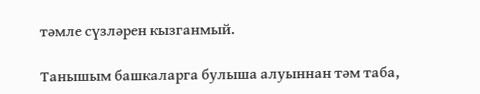тәмле сүзләрен кызганмый.

Танышым башкаларга булыша алуыннан тәм таба,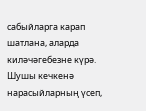сабыйларга карап шатлана, аларда киләчәгебезне күрә. Шушы кечкенә нарасыйларның үсеп,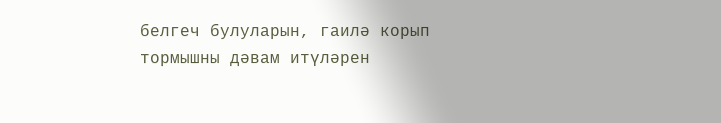белгеч булуларын, гаилә корып тормышны дәвам итүләрен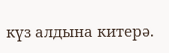күз алдына китерә.